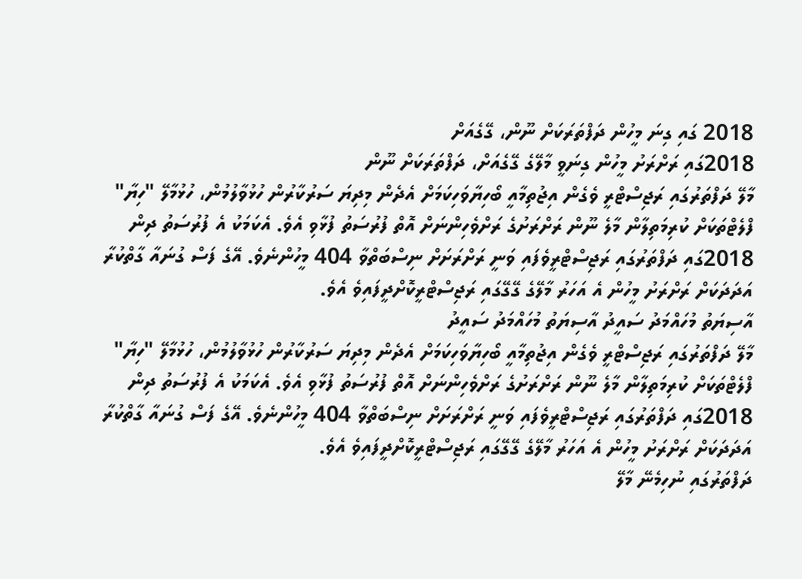2018 ގައި ގިނަ މީހުން ދަފްތަރަކަށް ނޫން، ގޭގެއަށް
2018ގައި ރަށްރަށު މީހުން ގިނަވީ މާލޭގެ ގޭގެއަށް، ދަފްތަރަކަށް ނޫން
މާލޭ ދަފްތަރުގައި ރަޖިސްޓްރީ ވެގެން އިޖުތިމާއީ ބޯހިޔާވަހިކަމަށް އެދެން މިދިޔަ ސަރުކާރުން ހުޅުވާލުމުން، ހުޅުމާލޭ "ހިޔާ" ފްލެޓްތަކަށް ކުރިމަތިލާން މާލެ ނޫން ރަށްރަށުގެ ރަށްވެހިންނަށް އޮތް ފުރުސަތު ފުޅާވި އެވެ. އެކަމަކު އެ ފުރުސަތު ދިން 2018ގައި ދަފްތަރުގައި ރަޖިސްޓްރީވެފައި ވަނީ ރަށްރަށަށް ނިސްބަތްވާ 404 މީހުންނެވެ. އޭގެ ފަސް ގުނައާ ގާތްކުރާ އަދަދަކަށް ރަށްރަށު މީހުން އެ އަހަރު މާލޭގެ ގޭގޭގައި ރަޖިސްޓްރީކޮށްދީފައިވެ އެވެ.
އާސިޔަތު މުހައްމަދު ސައީދު އާސިޔަތު މުހައްމަދު ސައީދު
މާލޭ ދަފްތަރުގައި ރަޖިސްޓްރީ ވެގެން އިޖުތިމާއީ ބޯހިޔާވަހިކަމަށް އެދެން މިދިޔަ ސަރުކާރުން ހުޅުވާލުމުން، ހުޅުމާލޭ "ހިޔާ" ފްލެޓްތަކަށް ކުރިމަތިލާން މާލެ ނޫން ރަށްރަށުގެ ރަށްވެހިންނަށް އޮތް ފުރުސަތު ފުޅާވި އެވެ. އެކަމަކު އެ ފުރުސަތު ދިން 2018ގައި ދަފްތަރުގައި ރަޖިސްޓްރީވެފައި ވަނީ ރަށްރަށަށް ނިސްބަތްވާ 404 މީހުންނެވެ. އޭގެ ފަސް ގުނައާ ގާތްކުރާ އަދަދަކަށް ރަށްރަށު މީހުން އެ އަހަރު މާލޭގެ ގޭގޭގައި ރަޖިސްޓްރީކޮށްދީފައިވެ އެވެ.
ދަފްތަރުގައި ނުހިމެނޭ މާލޭ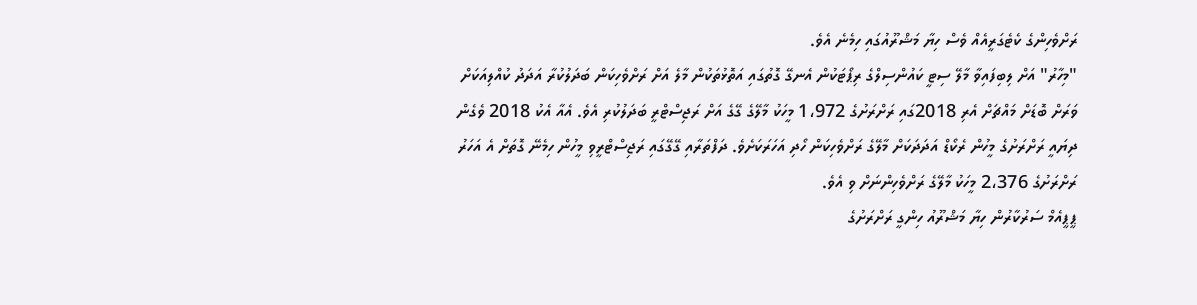ރަށްވެހިންގެ ކެޓެގަރީއެއް ވެސް ހިޔާ މަޝްރޫއުގައި ހިމެނެ އެވެ.
"މިހާރު" އަށް ލިބިފައިވާ މާލޭ ސިޓީ ކައުންސިލްގެ ރިޕޯޓަކުން އެނގޭ ގޮތުގައި އަތޮޅުތަކުން މާލެ އަށް ރަށްވެހިކަން ބަދަލުކުރާ އަދަދު ކުއްލިއަކަށް ވަރަށް ބޮޑަށް މައްޗަށް އެރި 2018ގައި ރަށްރަށުގެ 1،972 މީހަކު މާލޭގެ ގޭގެ އަށް ރަޖިސްޓްރީ ބަދަލުކުރި އެވެ. އެއާ އެކު 2018 ވެގެން ދިޔައީ ރަށްރަށުގެ މީހުން ރެކޯޑް އަދަދަކަށް މާލޭގެ ރަށްވެހިކަން ހޯދި އަހަރަކަށެވެ. ދަފްތަރާއި ގޭގޭގައި ރަޖިސްޓްރީވި މީހުން ހިމެނޭ ގޮތަށް އެ އަހަރު ރަށްރަށުގެ 2،376 މީހަކު މާލޭގެ ރަށްވެހިންނަށް ވި އެވެ.
ޕީޕީއެމް ސަރުކާރުން ހިޔާ މަޝްރޫއު ހިންގީ ރަށްރަށުގެ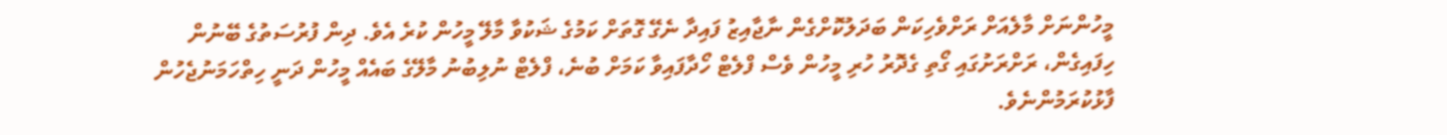މީހުންނަށް މާލެއަށް ރަށްވެހިކަން ބަދަލުކޮށްގެން ނާޖާއިޒު ފައިދާ ނެގޭ ގޮތަށް ކަމުގެ ޝަކުވާ މާލޭ މީހުން ކުރެ އެވެ. ދިން ފުރުސަތުގެ ބޭނުން ހިފައިގެން، ރަށްރަށުގައި ގޯތި ގެދޮރު ހުރި މީހުން ވެސް ފްލެޓް ހޯދާފައިވާ ކަމަށް ބުނެ، ފްލެޓް ނުލިބުނު މާލޭގެ ބައެއް މީހުން ދަނީ ހިތްހަމަނުޖެހުން ފާޅުކުރަމުންނެވެ.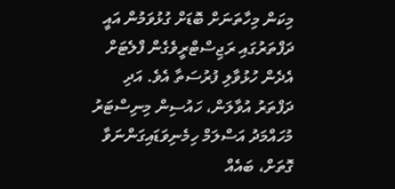މިކަން މިހާތަނަށް ބޮޑަށް ގުޅުވަމުން އައީ ދަފްތަރުގައި ރަޖިސްޓްރީވެގެން ފްލެޓަށް އެދެން ހުޅުވާލި ފުރުސަތާ އެވެ. އަދި ދަފްތަރު އުވާލަން، ހައުސިން މިނިސްޓަރު މުހައްމަދު އަސްލަމް ހިމެނިވަޑައިގަންނަވާ ގޮތަށް، ބައެއް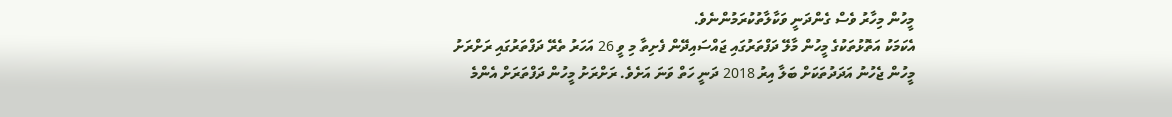މީހުން މިހާރު ވެސް ގެންދަނީ ވަކާލާތުކުރަމުންނެވެ.
އެކަމަކު އަތޮޅުތަކުގެ މީހުން މާލޭ ދަފްތަރުގައި ޖައްސައިދޭން ފެށިތާ މި ވީ 26 އަހަރު ތެރޭ ދަފްތަރުގައި ރަށްރަށު މީހުން ޖެހުނު އަދަދުތަކަށް ބަލާ އިރު 2018 ދަނީ ހަތް ވަނަ އަށެވެ. ރަށްރަށު މީހުން ދަފްތަރަށް އެންމެ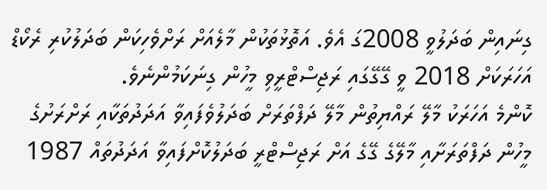ގިނައިން ބަދަލުވީ 2008ގަ އެވެ. އަތޮޅުތަކުން މާލެއަށް ރަށްވެހިކަން ބަދަލުކުރި ރެކޯޑް އަހަރަކަށް 2018 ވީ ގޭގޭގައި ރަޖިސްޓްރީވި މީހުން ގިނަކަމުންނެވެ.
ކޮންމެ އަހަރަކު މާލޭ ރައްޔިތުން މާލޭ ދަފްތަރަށް ބަދަލުވެފައިވާ އަދަދުތަކާއި ރަށްރަށުގެ މީހުން ދަފްތަރަށާއި މާލޭގެ ގޭގެ އަށް ރަޖިސްޓްރީ ބަދަލުކޮށްފައިވާ އަދަދުތައް 1987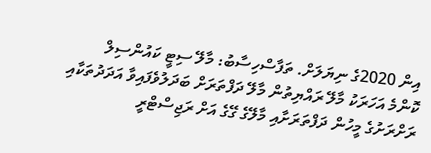އިން 2020ގެ ނިޔަލަށް. ތަފާސްހިސާބު: މާލޭ ސިޓީ ކައުންސިލް
ކޮންމެ އަހަރަކު މާލޭ ރައްޔިތުން މާލޭ ދަފްތަރަށް ބަދަލުވެފައިވާ އަދަދުތަކާއި ރަށްރަށުގެ މީހުން ދަފްތަރަށާއި މާލޭގެ ގޭގެ އަށް ރަޖިސްޓްރީ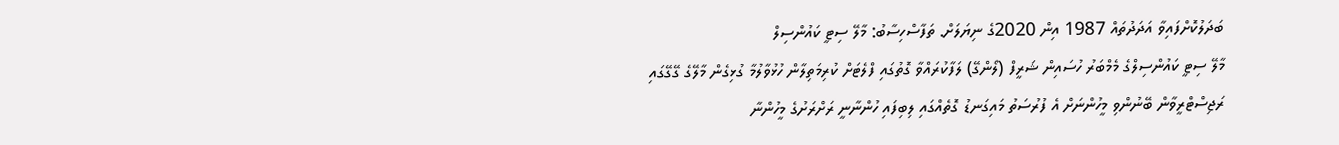ބަދަލުކޮށްފައިވާ އަދަދުތައް 1987 އިން 2020ގެ ނިޔަލަށް. ތަފާސްހިސާބު: މާލޭ ސިޓީ ކައުންސިލް
މާލޭ ސިޓީ ކައުންސިލްގެ މެމްބަރު ހުސައިން ޝަރީފް (ލޯންގޭ) ލަފާކުރައްވާ ގޮތުގައި ފްލެޓަށް ކުރިމަތިލާން ހުޅުވާލުމާ ގުޅިގެން މާލޭގެ ގޭގޭގައި ރަޖިސްޓްރީވާން ބޭނުންވި މީހުންނަށް އެ ފުރުސަތު މައިގަނޑު ގޮތެއްގައި ލިބިފައި ހުންނާނީ ރަށްރަށުގެ މީހުންނާ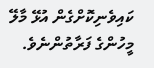ކައިވެނިކޮށްގެން އުޅޭ މާލޭ މީހުންގެ ފަރާތުންނެވެ.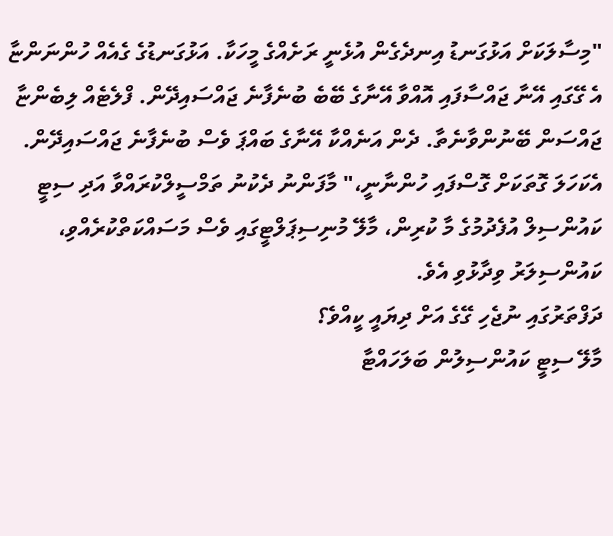"މިސާލަކަށް އަޅުގަނޑު އިނދެގެން އުޅެނީ ރަށެއްގެ މީހަކާ. އަޅުގަނޑުގެ ގެއެއް ހުންނަންޏާ އެ ގޭގައި އޭނާ ޖައްސާފައި އޮއްވާ އޭނާގެ ބޭބެ ބުނެފާނެ ޖައްސައިދޭން. ފްލެޓެއް ލިބެންޏާ ޖައްސަން ބޭނުންވާނެތާ. ދެން އަނެއްކާ އޭނާގެ ބައްޕަ ވެސް ބުނެފާނެ ޖައްސައިދޭން. އެކަހަލަ ގޮތަކަށް ގޮސްފައި ހުންނާނީ،" މާފަންނު ދެކުނު ތަމްސީލްކުރައްވާ އަދި ސިޓީ ކައުންސިލް އުފެދުމުގެ މާ ކުރިން، މާލޭ މުނިސިޕަލްޓީގައި ވެސް މަސައްކަތްކުރެއްވި، ކައުންސިލަރު ވިދާޅުވި އެވެ.
ދަފްތަރުގައި ނުޖެހި ގޭގެ އަށް ދިޔައީ ކީއްވެ؟
މާލޭ ސިޓީ ކައުންސިލުން ބަލަހައްޓާ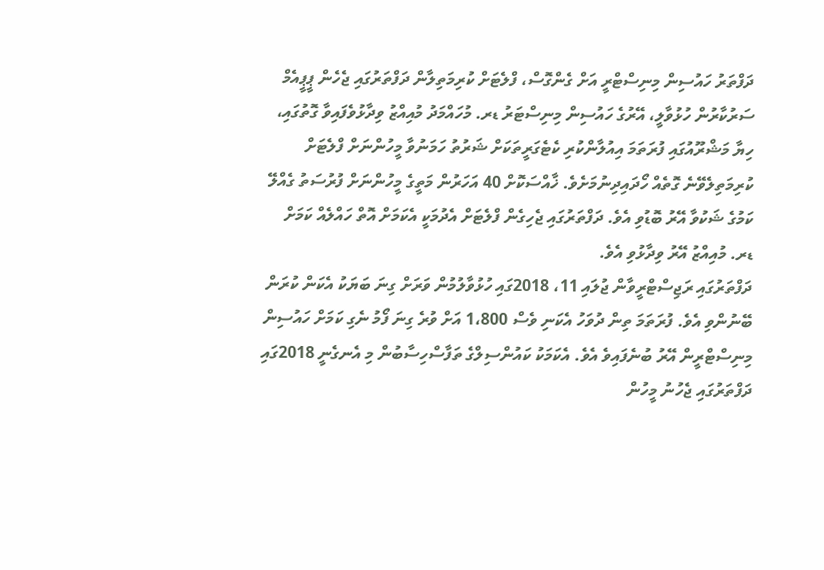ދަފްތަރު ހައުސިން މިނިސްޓްރީ އަށް ގެންގޮސް، ފްލެޓަށް ކުރިމަތިލާން ދަފްތަރުގައި ޖެހެން ޕީޕީއެމް ސަރުކާރުން ހުޅުވާލީ، އޭރުގެ ހައުސިން މިނިސްޓަރު ޑރ. މުހައްމަދު މުއިއްޒު ވިދާޅުވެފައިވާ ގޮތުގައި، ހިޔާ މަޝްރޫއުގައި ފުރަތަމަ އިއުލާންކުރި ކެޓެގަރީތަކަށް ޝަރުތު ހަމަނުވާ މީހުންނަށް ފްލެޓަށް ކުރިމަތިލެވޭނެ ގޮތެއް ހޯދައިދިނުމަށެވެ. ޚާއްސަކޮށް 40 އަހަރުން މަތީގެ މީހުންނަށް ފުރުސަތު ގެއްލޭ ކަމުގެ ޝަކުވާ އޭރު ބޮޑުވި އެވެ. ދަފްތަރުގައި ޖެހިގެން ފްލެޓަށް އެދުމަކީ އެކަމަށް އޮތް ހައްލެއް ކަމަށް ޑރ. މުއިއްޒު އޭރު ވިދާޅުވި އެވެ.
ދަފްތަރުގައި ރަޖިސްޓްރީވާން ޖުލައި 11، 2018ގައި ހުޅުވާލުމުން ވަރަށް ގިނަ ބަޔަކު އެކަން ކުރަން ބޭނުންވި އެވެ. ފުރަތަމަ ތިން ދުވަހު އެކަނި ވެސް 1،800 އަށް ވުރެ ގިނަ ފޯމު ނެގި ކަމަށް ހައުސިން މިނިސްޓްރީން އޭރު ބުނެފައިވެ އެވެ. އެކަމަކު ކައުންސިލްގެ ތަފާސްހިސާބުން މި އެނގެނީ 2018ގައި ދަފްތަރުގައި ޖެހުނު މީހުން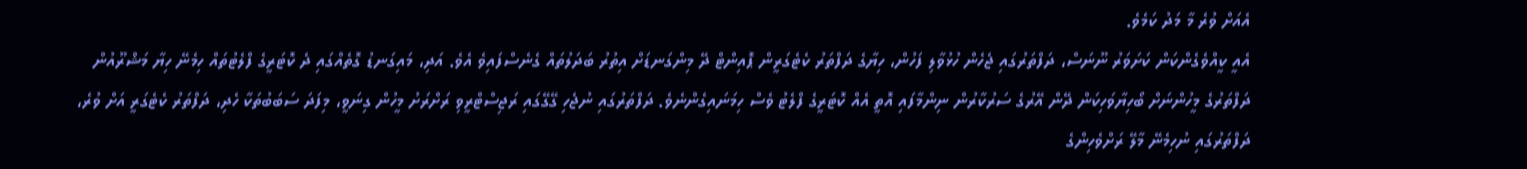އެއަށް ވުރެ މާ މަދު ކަމެވެ.
އެއީ ކީއްވެގެންކަން ކަށަވަރު ނޫނަސް، ދަފްތަރުގައި ޖެހެން ހުޅުވާލި ފަހުން، ހިޔާގެ ދަފްތަރު ކެޓެގަރީން ޕޮއިންޓް ދޭ މިންގަނޑަށް އިތުރު ބަދަލުތައް ގެނެސްފައިވެ އެވެ. އަދި، މައިގަނޑު ގޮތެއްގައި ދެ ކޮޓަރީގެ ފްލެޓުތައް ހިމެނޭ ހިޔާ މަޝްރޫއުން ދަފްތަރުގެ މީހުންނަށް ބޯހިޔާވަހިކަން ދޭން އޭރުގެ ސަރުކާރުން ނިންމާފައި އޮތީ އެއް ކޮޓަރީގެ ފްލެޓު ވެސް ހިމަނައިގެންނެވެ. ދަފްތަރުގައި ނުޖެހި ގޭގޭގައި ރަޖިސްޓްރީވި ރަށްރަށު މީހުން ގިނަވީ، މިފަދަ ސަބަބުތަކާ ހެދި، ދަފްތަރު ކެޓެގަރީ އަށް ވުރެ، ދަފްތަރުގައި ނުހިމެނޭ މާލޭ ރަށްވެހިންގެ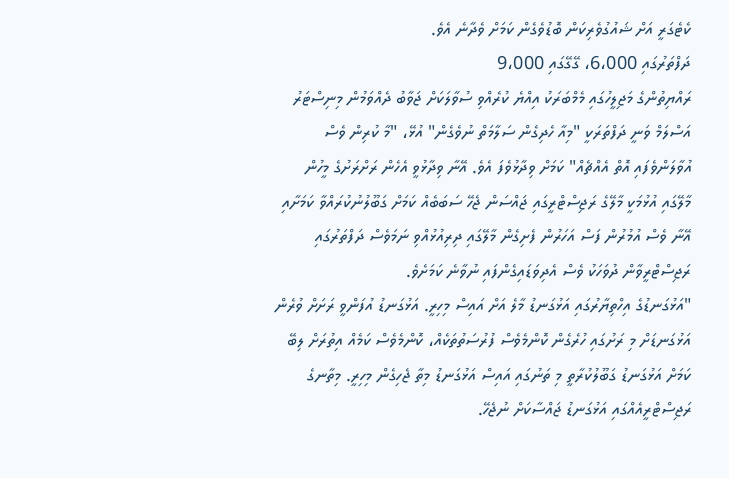ކެޓެގަރީ އަށް ޝައުގުވެރިކަން ބޮޑުވެގެން ކަމަށް ވެދާނެ އެވެ.
ދަފްތަރުގައި 6،000، ގޭގޭގައި 9،000
ރައްޔިތުންގެ މަޖިލީހުގައި މެމްބަރަކު އިއްޔެ ކުރެއްވި ސުވާލަކަށް ޖަވާބު ދެއްވަމުން މިނިސްޓަރު އަސްލަމް ވަނީ ދަފްތަރަކީ "މިއާ ހެދިގެން ސަލާމަތް ނުވެގެން" އުޅޭ، "މާ ކުރިން ވެސް އުވާލަންވެފައި އޮތް އެއްޗެއް" ކަމަށް ވިދާޅުވެފަ އެވެ. އޭނާ ވިދާޅުވީ އެހެން ރަށްރަށުގެ މީހުން މާލޭގައި އުޅުމަކީ މާލޭގެ ރަޖިސްޓްރީގައި ޖައްސަން ޖެހޭ ސަބަބެއް ކަމަށް ގަބޫލުނުކުރައްވާ ކަމަށާއި އޭނާ ވެސް އުމުރުން ފަސް އަހަރުން ފެށިގެން މާލޭގައި ދިރިއުޅުއްވި ނަމަވެސް ދަފްތަރުގައި ރަޖިސްޓްރީވާން ދުވަހަކު ވެސް އެދިވަޑައިގެންފައި ނުވާނެ ކަމަށެވެ.
"އަޅުގަނޑުގެ އިހްތިޔާރުގައި އަޅުގަނޑު މާލެ އަށް އައިސް މިހިރީ. އަޅުގަނޑު އުފަންވީ ރަށަށް ވުރެން އަޅުގަނޑަށް މި ރަށުގައި ހުރެގެން ކޮންމެވެސް ފުރުސަތުތަކެއް، ކޮންމެވެސް ކަމެއް އިތުރަށް ލިބޭ ކަމަށް އަޅުގަނޑު ގަބޫލުކުރާތީ މި ތަނުގައި އައިސް އަޅުގަނޑު މިތާ ޖެހިގެން މިހިރީ. މިތާނގެ ރަޖިސްޓްރީއެއްގައި އަޅުގަނޑު ޖައްސާކަށް ނުޖެހޭ.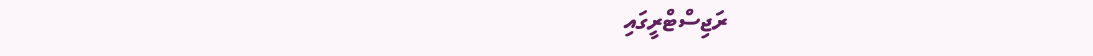ރަޖިސްޓްރީގައި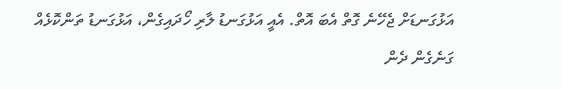އަޅުގަނޑަށް ޖެހޭނެ ގޮތް އެބަ އޮތް. އެއީ އަޅުގަނޑު ލާރި ހޯދައިގެން، އަޅުގަނޑު ތަންކޮޅެއް ގަނެގެން ދެން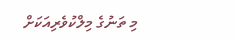މި ތަނުގެ މިލްކުވެރިއަކަށް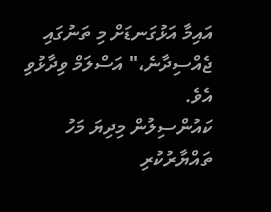އައިމާ އަޅުގަނޑަށް މި ތަނުގައި ޖެއްސިދާނެ،" އަސްލަމް ވިދާޅުވި އެވެ.
ކައުންސިލުން މިދިޔަ މަހު ތައްޔާރުކުރި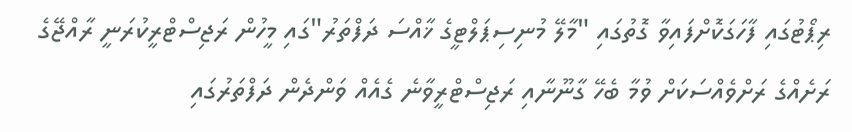ރިޕޯޓުގައި ފާހަގަކޮށްފައިވާ ގޮތުގައި "މާލޭ މުނިސިޕަލްޓީގެ ޚާއްސަ ދަފްތަރު"ގައި މީހުން ރަޖިސްޓްރީކުރަނީ ރާއްޖޭގެ ރަށެއްގެ ރަށްވެއްސަކަށް ވުމާ ބެހޭ ގާނޫނާއި ރަޖިސްޓްރީވާނެ ގެއެއް ވަންދެން ދަފްތަރުގައި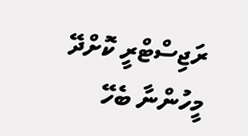ރަޖިސްޓްރީ ކޮށްދޭ މީހުންނާ ބެހޭ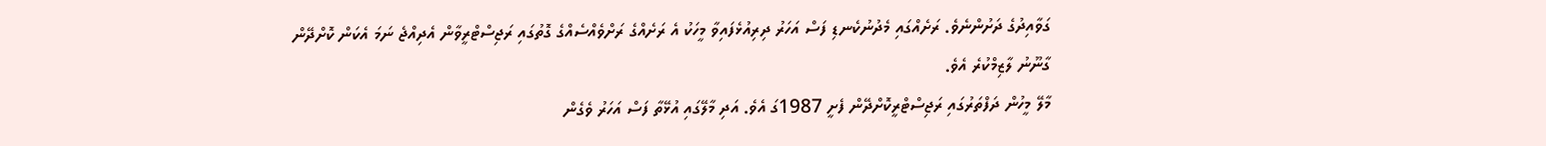ގަވާއިދުގެ ދަށުންނެވެ. ރަށެއްގައި މެދުނުކެނޑި ފަސް އަހަރު ދިރިއުޅެފައިވާ މީހަކު އެ ރަށެއްގެ ރަށްވެއްސެއްގެ ގޮތުގައި ރަޖިސްޓްރީވާން އެދިއްޖެ ނަމަ އެކަން ކޮށްދޭން ގާނޫނު ލާޒިމްކުރެ އެވެ.
މާލޭ މީހުން ދަފްތަރުގައި ރަޖިސްޓްރީކޮށްދޭން ފެށީ 1987ގަ އެވެ. އަދި މާލޭގައި އުޅޭތާ ފަސް އަހަރު ވެގެން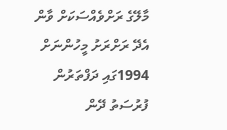މާލޭގެ ރަށްވެއްސަކަށް ވާން އެދޭ ރަށްރަށު މީހުންނަށް 1994ގައި ދަފްތަރުން ފުރުސަތު ދޭން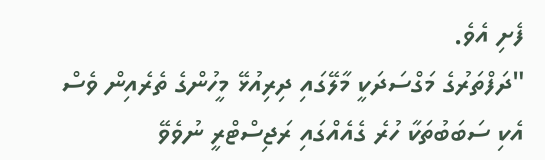ފެށި އެވެ.
"ދަފްތަރުގެ މަގްސަދަކީ މާލޭގައި ދިރިއުޅޭ މީހުންގެ ތެރެއިން ވެސް އެކި ސަބަބުތަކާ ހުރެ ގެއެއްގައި ރަޖިސްޓްރީ ނުވެވޭ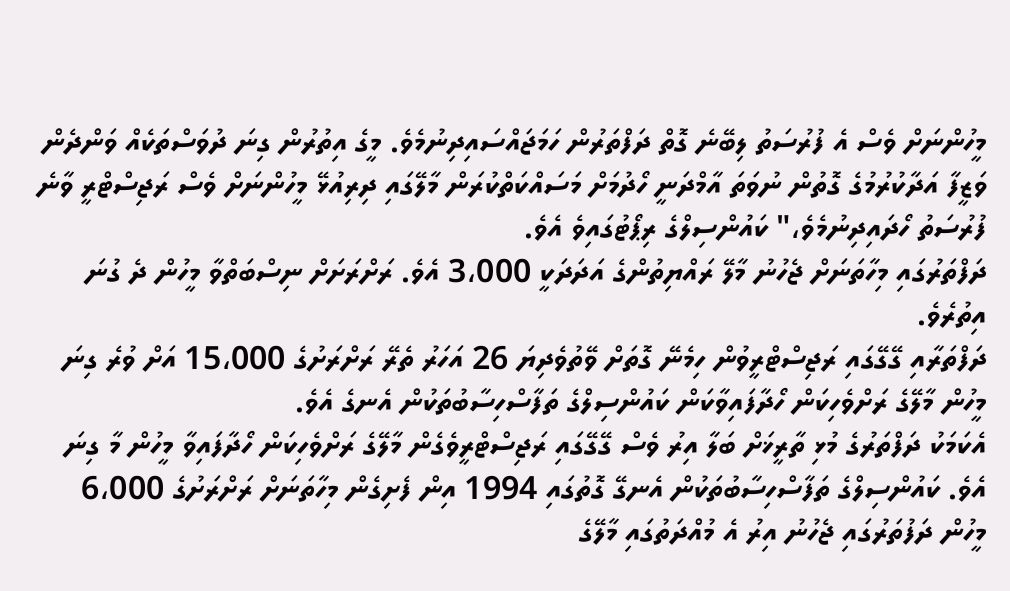މީހުންނަށް ވެސް އެ ފުރުސަތު ލިބޭނެ ގޮތް ދަފްތަރުން ހަމަޖައްސައިދިނުމެވެ. މީގެ އިތުރުން ގިނަ ދުވަސްތަކެއް ވަންދެން ވަޒީފާ އަދާކުރުމުގެ ގޮތުން ނުވަތަ އާމްދަނީ ހޯދުމަށް މަސައްކަތްކުރަން މާލޭގައި ދިރިއުޅޭ މީހުންނަށް ވެސް ރަޖިސްޓްރީ ވާނެ ފުރުސަތު ހޯދައިދިނުމެވެ،" ކައުންސިލްގެ ރިޕޯޓުގައިވެ އެވެ.
ދަފްތަރުގައި މިހާތަނަށް ޖެހުނު މާލޭ ރައްޔިތުންގެ އަދަދަކީ 3،000 އެވެ. ރަށްރަށަށް ނިސްބަތްވާ މީހުން ދެ ގުނަ އިތުރެވެ.
ދަފްތަރާއި ގޭގޭގައި ރަޖިސްޓްރީވުން ހިމެނޭ ގޮތަށް ވޭތުވެދިޔަ 26 އަހަރު ތެރޭ ރަށްރަށުގެ 15،000 އަށް ވުރެ ގިނަ މީހުން މާލޭގެ ރަށްވެހިކަން ހޯދާފައިވާކަން ކައުންސިލްގެ ތަފާސްހިސާބުތަކުން އެނގެ އެވެ.
އެކަމަކު ދަފްތަރުގެ މުޅި ތާރީޚަށް ބަލާ އިރު ވެސް ގޭގޭގައި ރަޖިސްޓްރީވެގެން މާލޭގެ ރަށްވެހިކަން ހޯދާފައިވާ މީހުން މާ ގިނަ އެވެ. ކައުންސިލްގެ ތަފާސްހިސާބުތަކުން އެނގޭ ގޮތުގައި 1994 އިން ފެށިގެން މިހާތަނަށް ރަށްރަށުގެ 6،000 މީހުން ދަފުތަރުގައި ޖެހުނު އިރު އެ މުއްދަތުގައި މާލޭގެ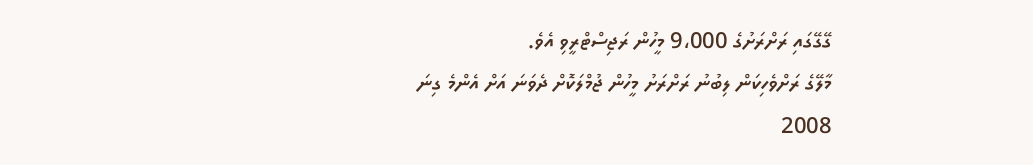ގޭގޭގައި ރަށްރަށުގެ 9،000 މީހުން ރަޖިސްޓްރީވި އެވެ.
މާލޭގެ ރަށްވެހިކަން ލިބުނު ރަށްރަށު މީހުން ޖުމްލަކޮށް ދެވަނަ އަށް އެންމެ ގިނަ 2008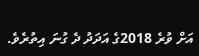އަށް ވުރެ 2018ގެ އަދަދު ދެ ގުނަ އިތުރެވެ.